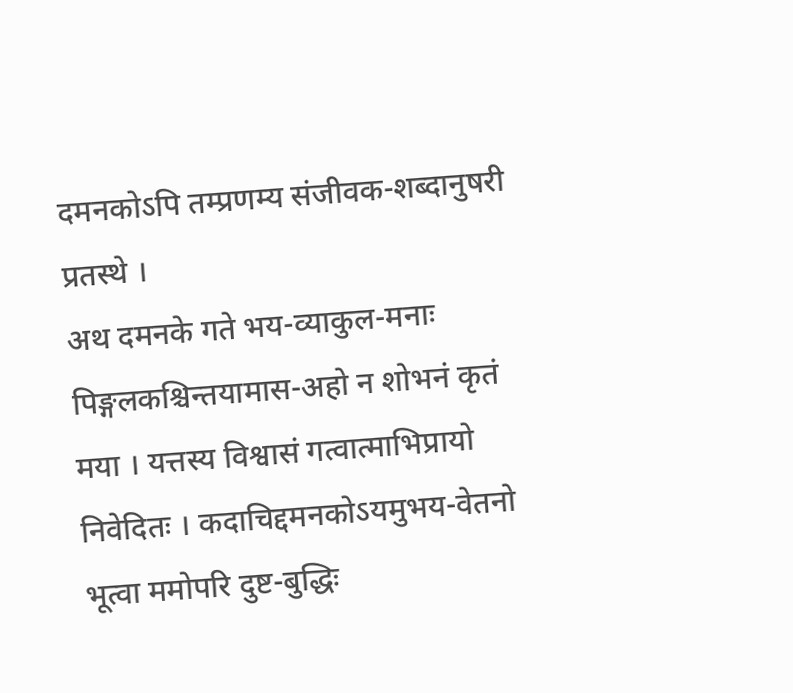दमनकोऽपि तम्प्रणम्य संजीवक-शब्दानुषरी प्रतस्थे ।
अथ दमनके गते भय-व्याकुल-मनाः पिङ्गलकश्चिन्तयामास-अहो न शोभनं कृतं मया । यत्तस्य विश्वासं गत्वात्माभिप्रायो निवेदितः । कदाचिद्दमनकोऽयमुभय-वेतनो भूत्वा ममोपरि दुष्ट-बुद्धिः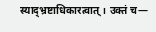स्याद्भ्रष्टाधिकारत्वात् । उक्तं च—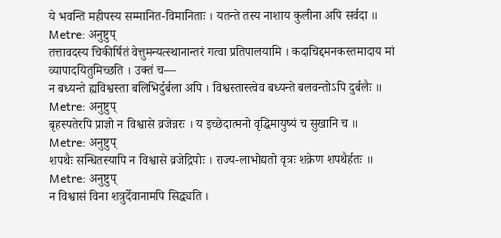ये भवन्ति महीपस्य सम्मानित-विमानिताः । यतन्ते तस्य नाशाय कुलीना अपि सर्वदा ॥
Metre: अनुष्टुप्
तत्तावदस्य चिकीर्षितं वेत्तुमन्यत्स्थानान्तरं गत्वा प्रतिपालयामि । कदाचिद्दमनकस्तमादाय मां व्यापादयितुमिच्छति । उक्तं च—
न बध्यन्ते ह्यविश्वस्ता बलिभिर्दुर्बला अपि । विश्वस्तास्त्वेव बध्यन्ते बलवन्तोऽपि दुर्बलैः ॥
Metre: अनुष्टुप्
बृहस्पतेरपि प्राज्ञो न विश्वासे व्रजेन्नरः । य इच्छेदात्मनो वृद्धिमायुष्यं च सुखानि च ॥
Metre: अनुष्टुप्
शपथैः सन्धितस्यापि न विश्वासे व्रजेद्रिपोः । राज्य-लाभोद्यतो वृत्रः शक्रेण शपथैर्हतः ॥
Metre: अनुष्टुप्
न विश्वासं विना शत्रुर्देवानामपि सिद्ध्यति ।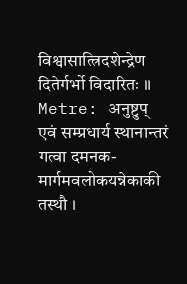विश्वासात्त्रिदशेन्द्रेण दितेर्गर्भो विदारितः ॥
Metre: अनुष्टुप्
एवं सम्प्रधार्य स्थानान्तरं गत्वा दमनक-मार्गमवलोकयन्नेकाकी तस्थौ ।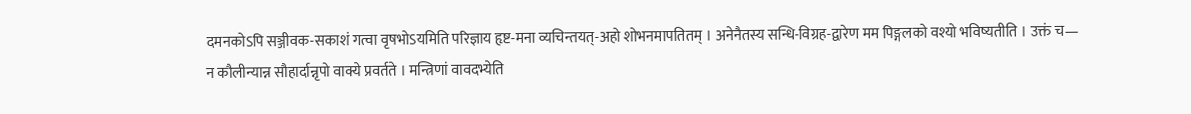दमनकोऽपि सञ्जीवक-सकाशं गत्वा वृषभोऽयमिति परिज्ञाय हृष्ट-मना व्यचिन्तयत्-अहो शोभनमापतितम् । अनेनैतस्य सन्धि-विग्रह-द्वारेण मम पिङ्गलको वश्यो भविष्यतीति । उक्तं च—
न कौलीन्यान्न सौहार्दान्नृपो वाक्ये प्रवर्तते । मन्त्रिणां वावदभ्येति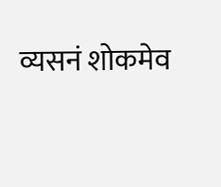व्यसनं शोकमेव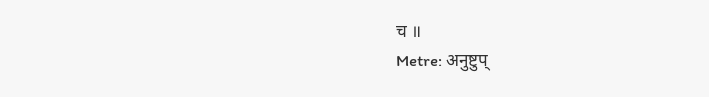च ॥
Metre: अनुष्टुप्